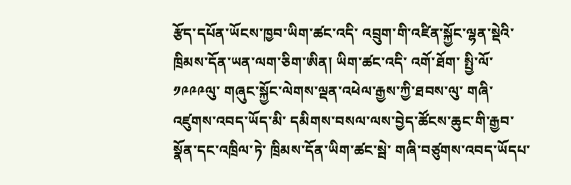རྩོད་དཔོན་ཡོངས་ཁྱབ་ཡིག་ཚང་འདི་ འབྲུག་གི་འཛིན་སྐྱོང་ལྷན་སྡེའི་ཁྲིམས་དོན་ཡན་ལག་ཅིག་ཨིན། ཡིག་ཚང་འདི་ འགོ་ཐོག་ སྤྱི་ལོ་༡༩༩༩ལུ་ གཞུང་སྐྱོང་ལེགས་ལྡན་འཕེལ་རྒྱས་ཀྱི་ཐབས་ལུ་ གཞི་འཛུགས་འབད་ཡོད་མི་ དམིགས་བསལ་ལས་བྱེད་ཚོངས་ཆུང་གི་རྒྱབ་སྣོན་དང་འཁྲིལ་ཏེ་ ཁྲིམས་དོན་ཡིག་ཚང་སྦེ་ གཞི་བཙུགས་འབད་ཡོདཔ་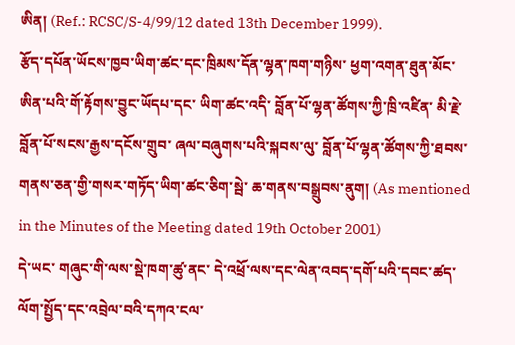ཨིན། (Ref.: RCSC/S-4/99/12 dated 13th December 1999).
རྩོད་དཔོན་ཡོངས་ཁྱབ་ཡིག་ཚང་དང་ཁྲིམས་དོན་ལྷན་ཁག་གཉིས་ ཕྱག་འགན་ཐུན་མོང་ཨིན་པའི་གོ་རྟོགས་བྱུང་ཡོདཔ་དང་ ཡིག་ཚང་འདི་ བློན་པོ་ལྷན་ཚོགས་ཀྱི་ཁྲི་འཛིན་ མི་རྗེ་བློན་པོ་སངས་རྒྱས་དངོས་གྲུབ་ ཞལ་བཞུགས་པའི་སྐབས་ལུ་ བློན་པོ་ལྷན་ཚོགས་ཀྱི་ཐབས་གནས་ཅན་གྱི་གསར་གཏོད་ཡིག་ཚང་ཅིག་སྦེ་ ཆ་གནས་བསྒྲུབས་ནུག། (As mentioned in the Minutes of the Meeting dated 19th October 2001)
དེ་ཡང་ གཞུང་གི་ལས་སྡེ་ཁག་ཚུ་ནང་ དེ་འཕྲོ་ལས་དང་ལེན་འབད་དགོ་པའི་དབང་ཚད་ལོག་སྤྱོད་དང་འབྲེལ་བའི་དཀའ་ངལ་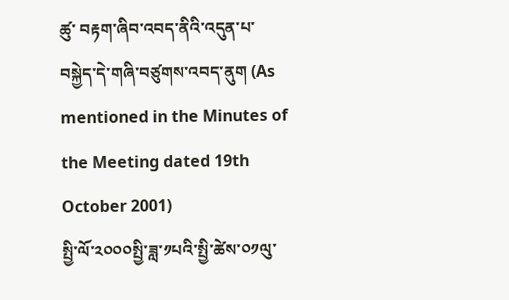ཚུ་ བརྟག་ཞིབ་འབད་ནིའི་འདུན་པ་བསྐྱེད་དེ་གཞི་བཙུགས་འབད་ནུག (As mentioned in the Minutes of the Meeting dated 19th October 2001)
སྤྱི་ལོ་༢༠༠༠སྤྱི་ཟླ་༡པའི་སྤྱི་ཚེས་༠༡ལུ་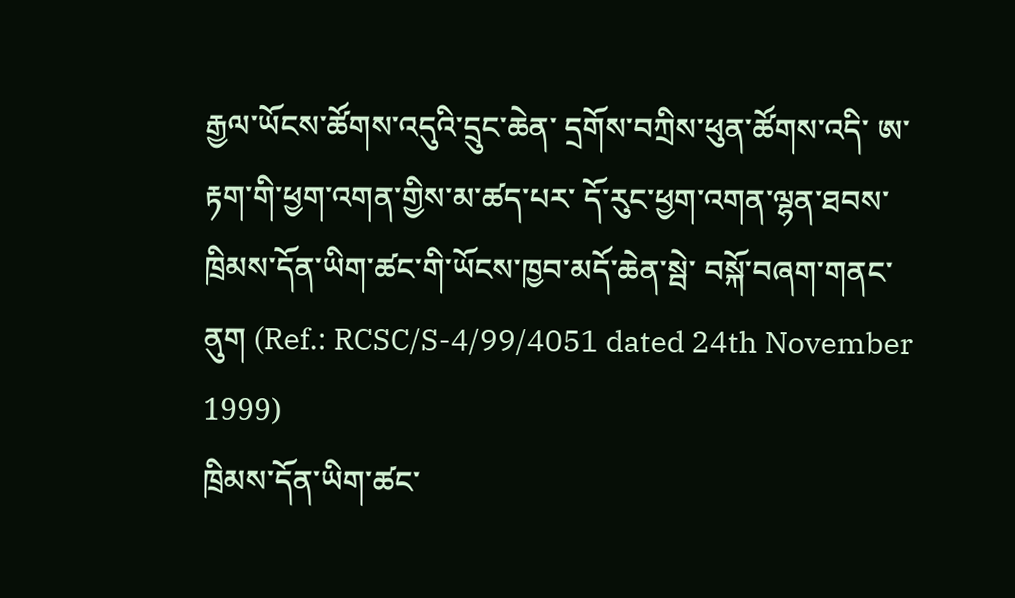རྒྱལ་ཡོངས་ཚོགས་འདུའི་དྲུང་ཆེན་ དྲགོས་བཀྲིས་ཕུན་ཚོགས་འདི་ ཨ་རྟག་གི་ཕྱག་འགན་གྱིས་མ་ཚད་པར་ དོ་རུང་ཕྱག་འགན་ལྷན་ཐབས་ ཁྲིམས་དོན་ཡིག་ཚང་གི་ཡོངས་ཁྱབ་མདོ་ཆེན་སྦེ་ བསྐོ་བཞག་གནང་ནུག (Ref.: RCSC/S-4/99/4051 dated 24th November 1999)
ཁྲིམས་དོན་ཡིག་ཚང་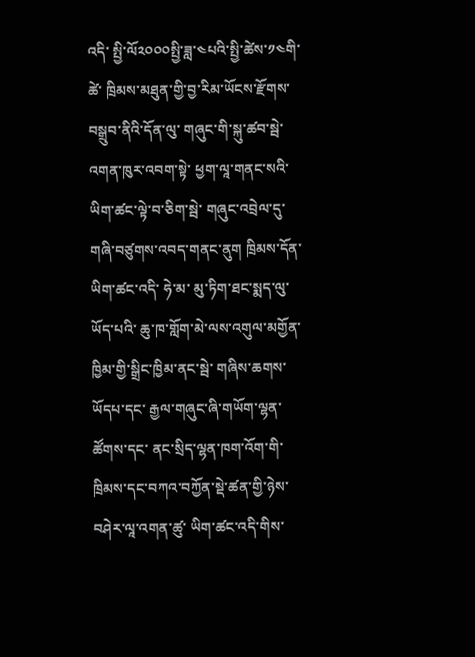འདི་ སྤྱི་ལོ༢༠༠༠སྤྱི་ཟླ་༤པའི་སྤྱི་ཚེས་༡༤གི་ཚེ་ ཁྲིམས་མཐུན་གྱི་བྱ་རིམ་ཡོངས་རྫོགས་བསྒྲུབ་ནིའི་དོན་ལུ་ གཞུང་གི་སྐུ་ཚབ་སྦེ་ འགན་ཁུར་འབག་སྟེ་ ཕྱག་ལཱ་གནང་སའི་ཡིག་ཚང་ལྟེ་བ་ཅིག་སྦེ་ གཞུང་འབྲེལ་དུ་གཞི་བཙུགས་འབད་གནང་ནུག ཁྲིམས་དོན་ཡིག་ཚང་འདི་ ཧེ་མ་ མུ་ཏིག་ཐང་སྨད་ལུ་ཡོད་པའི་ ཆུ་ཁ་གློག་མེ་ལས་འགུལ་མགྱོན་ཁྱིམ་གྱི་སྒྲིང་ཁྱིམ་ནང་སྦེ་ གཞིས་ཆགས་ཡོདཔ་དང་ རྒྱལ་གཞུང་ཞི་གཡོག་ལྷན་ཚོགས་དང་ ནང་སྲིད་ལྷན་ཁག་འོག་གི་ཁྲིམས་དང་བཀའ་བཀྱོན་སྡེ་ཚན་གྱི་ཉེས་བཤེར་ལཱ་འགན་ཚུ་ ཡིག་ཚང་འདི་གིས་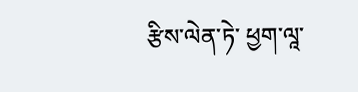རྩིས་ལེན་ཏེ་ ཕྱག་ལཱ་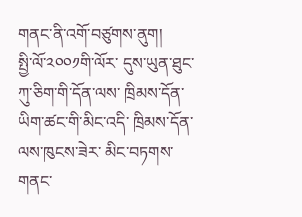གནང་ནི་འགོ་བཙུགས་ནུག།
སྤྱི་ལོ་༢༠༠༡གི་ལོར་ དུས་ཡུན་ཐུང་ཀུ་ཅིག་གི་དོན་ལས་ ཁྲིམས་དོན་ཡིག་ཚང་གི་མིང་འདི་ ཁྲིམས་དོན་ལས་ཁུངས་ཟེར་ མིང་བཏགས་གནང་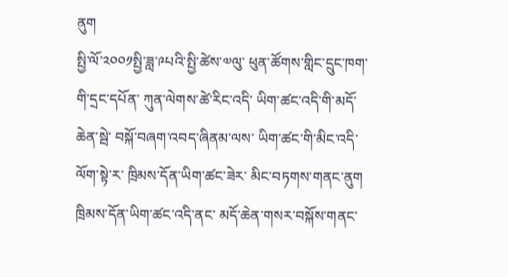ནུག
སྤྱི་ལོ་༢༠༠༡སྤྱི་ཟླ་༩པའི་སྤྱི་ཚེས་༧ལུ་ ཕུན་ཚོགས་གླིང་དྲུང་ཁག་གི་དྲང་དཔོན་ ཀུན་ལེགས་ཚེ་རིང་འདི་ ཡིག་ཚང་འདི་གི་མདོ་ཆེན་སྦེ་ བསྐོ་བཞག་འབད་ཞིནམ་ལས་ ཡིག་ཚང་གི་མིང་འདི་ ལོག་སྟེ་ར་ ཁྲིམས་དོན་ཡིག་ཚང་ཟེར་ མིང་བཏགས་གནང་ནུག ཁྲིམས་དོན་ཡིག་ཚང་འདི་ནང་ མདོ་ཆེན་གསར་བསྐོས་གནང་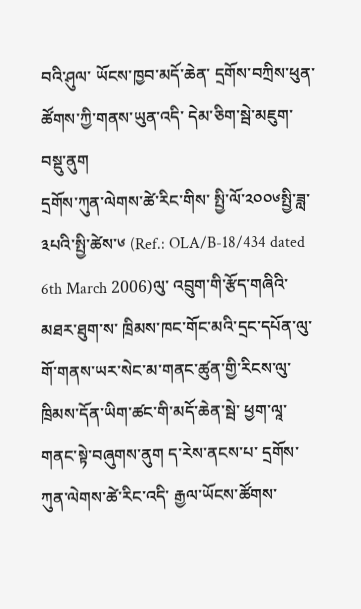བའི་ཤུལ་ ཡོངས་ཁྱབ་མདོ་ཆེན་ དྲགོས་བཀྲིས་ཕུན་ཚོགས་ཀྱི་གནས་ཡུན་འདི་ དེམ་ཅིག་སྦེ་མཇུག་བསྡུ་ནུག
དྲགོས་ཀུན་ལེགས་ཚེ་རིང་གིས་ སྤྱི་ལོ་༢༠༠༦སྤྱི་ཟླ་༣པའི་སྤྱི་ཚེས་༦ (Ref.: OLA/B-18/434 dated 6th March 2006)ལུ་ འབྲུག་གི་རྩོད་གཞིའི་མཐར་ཐུག་ས་ ཁྲིམས་ཁང་གོང་མའི་དྲང་དཔོན་ལུ་ གོ་གནས་ཡར་སེང་མ་གནང་ཚུན་གྱི་རིངས་ལུ་ ཁྲིམས་དོན་ཡིག་ཚང་གི་མདོ་ཆེན་སྦེ་ ཕྱག་ལཱ་གནང་སྟེ་བཞུགས་ནུག ད་རེས་ནངས་པ་ དྲགོས་ཀུན་ལེགས་ཚེ་རིང་འདི་ རྒྱལ་ཡོངས་ཚོགས་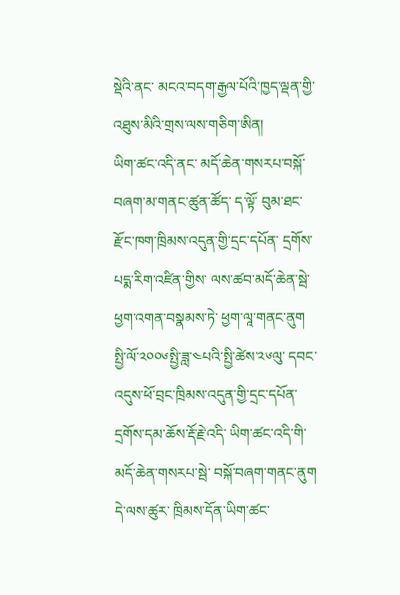སྡེའི་ནང་ མངའ་བདག་རྒྱལ་པོའི་ཁྱད་ལྡན་གྱི་འཐུས་མིའི་གྲས་ལས་གཅིག་ཨིན།
ཡིག་ཚང་འདི་ནང་ མདོ་ཆེན་གསརཔ་བསྐོ་བཞག་མ་གནང་ཚུན་ཚོད་ ད་ལྟོ་ བུམ་ཐང་རྫོང་ཁག་ཁྲིམས་འདུན་གྱི་དྲང་དཔོན་ དྲགོས་པདྨ་རིག་འཛིན་གྱིས་ ལས་ཚབ་མདོ་ཆེན་སྦེ་ ཕྱག་འགན་བསྣམས་ཏེ་ ཕྱག་ལཱ་གནང་ནུག
སྤྱི་ལོ་༢༠༠༦སྤྱི་ཟླ་༤པའི་སྤྱི་ཚེས་༢༦ལུ་ དབང་འདུས་ཕོ་བྲང་ཁྲིམས་འདུན་གྱི་དྲང་དཔོན་ དྲགོས་དམ་ཆོས་རྡོ་རྗེ་འདི་ ཡིག་ཚང་འདི་གི་མདོ་ཆེན་གསརཔ་སྦེ་ བསྐོ་བཞག་གནང་ནུག དེ་ལས་ཚུར་ ཁྲིམས་དོན་ཡིག་ཚང་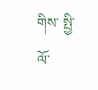གིས་ སྤྱི་ལོ་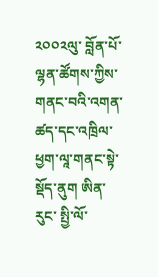༢༠༠༢ལུ་ བློན་པོ་ལྷན་ཚོགས་ཀྱིས་གནང་བའི་འགན་ཚད་དང་འཁྲིལ་ ཕྱག་ལཱ་གནང་སྟེ་སྡོད་ནུག ཨིན་རུང་ སྤྱི་ལོ་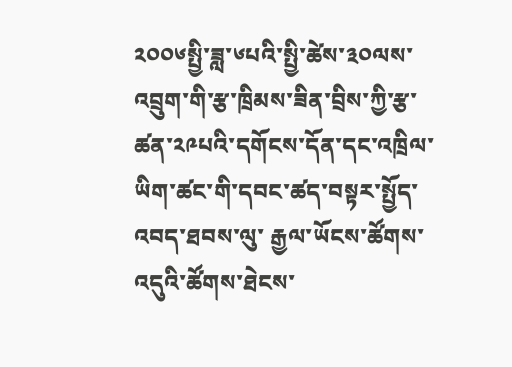༢༠༠༦སྤྱི་ཟླ་༦པའི་སྤྱི་ཚེས་༣༠ལས་ འབྲུག་གི་རྩ་ཁྲིམས་ཟིན་བྲིས་ཀྱི་རྩ་ཚན་༢༩པའི་དགོངས་དོན་དང་འཁྲིལ་ ཡིག་ཚང་གི་དབང་ཚད་བསྟར་སྤྱོད་འབད་ཐབས་ལུ་ རྒྱལ་ཡོངས་ཚོགས་འདུའི་ཚོགས་ཐེངས་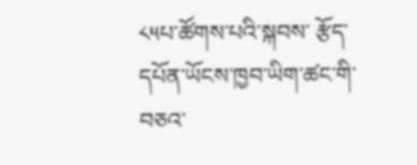༨༥པ་ཚོགས་པའི་སྐབས་ རྩོད་དཔོན་ཡོངས་ཁྱབ་ཡིག་ཚང་གི་བཅའ་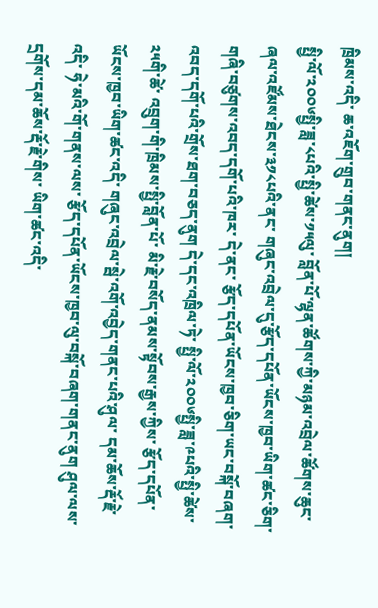ཁྲིམས་འདི་ ཆ་འཇོག་གྲུབ་གནང་ནུག།
སྤྱི་ལོ་༢༠༠༦སྤྱི་ཟླ་༨པའི་སྤྱི་ཚེས་༡༥ལུ་ བློན་པོ་ལྷན་ཚོགས་ཀྱི་མཉམ་འབྲེལ་ཚོགས་ཆུང་ཞལ་འཛོམས་ཐེངས་༣༡༨པའི་ནང་ གཞུང་འབྲེལ་དུ་རྩོད་དཔོན་ཡོངས་ཁྱབ་ཡིག་ཚང་ཅིག་ གཞི་བཙུགས་འབད་དགོ་པའི་ཁར་ དེ་ནང་ རྩོད་དཔོན་ཡོངས་ཁྱབ་ཅིག་ཡང་བསྐོ་བཞག་འབད་དགོ་པའི་གྲོས་ཐག་བཅད་ནུག དེ་དང་འཁྲིལ་ཏེ་ སྤྱི་ལོ་༢༠༠༦སྤྱི་ཟླ་༩པའི་སྤྱི་ཚེས་༢༥གི་ཚེ་ འབྲུག་གི་ཁྲིམས་སྤྱི་བློན་པོ་ མི་རྗེ་བསོད་ནམས་སྟོབས་རྒྱས་ཀྱིས་ རྩོད་དཔོན་ཡོངས་ཁྱབ་ཡིག་ཚང་འདི་ གཞུང་འབྲེལ་སྦེ་འགོ་འབྱེད་གནང་པའི་ཤུལ་ དམ་ཆོས་རྡོ་རྗེ་འདི་ ཧེ་མའི་གོ་གནས་ལས་ རྩོད་དཔོན་ཡོངས་ཁྱབ་ལུ་བསྐོ་བཞག་གནང་ནུག ཤུལ་ལས་ དྲགོས་དམ་ཆོས་རྡོ་རྗེ་གིས་ ཡིག་ཚང་འདི་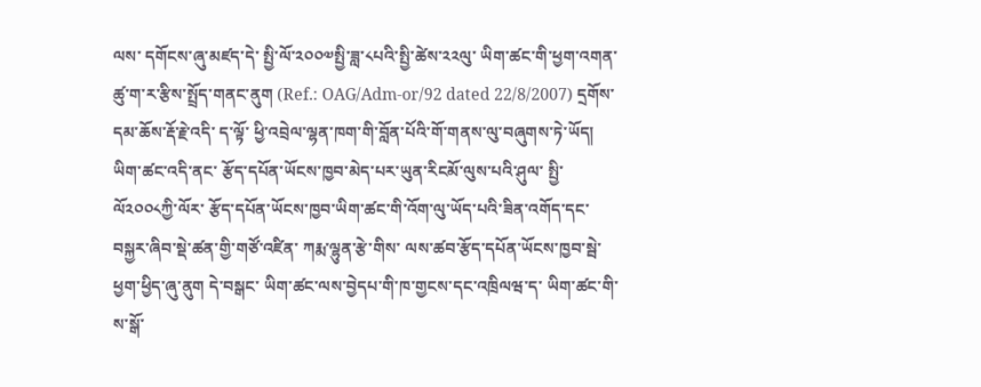ལས་ དགོངས་ཞུ་མཛད་དེ་ སྤྱི་ལོ་༢༠༠༧སྤྱི་ཟླ་༨པའི་སྤྱི་ཚེས་༢༢ལུ་ ཡིག་ཚང་གི་ཕྱག་འགན་ཚུ་ག་ར་རྩིས་སྤྲོད་གནང་ནུག (Ref.: OAG/Adm-or/92 dated 22/8/2007) དྲགོས་དམ་ཆོས་རྡོ་རྗེ་འདི་ ད་ལྟོ་ ཕྱི་འབྲེལ་ལྷན་ཁག་གི་བློན་པོའི་གོ་གནས་ལུ་བཞུགས་ཏེ་ཡོད།
ཡིག་ཚང་འདི་ནང་ རྩོད་དཔོན་ཡོངས་ཁྱབ་མེད་པར་ཡུན་རིངམོ་ལུས་པའི་ཤུལ་ སྤྱི་ལོ༢༠༠༨ཀྱི་ལོར་ རྩོད་དཔོན་ཡོངས་ཁྱབ་ཡིག་ཚང་གི་འོག་ལུ་ཡོད་པའི་ཟིན་འགོད་དང་བསྐྱར་ཞིབ་སྡེ་ཚན་གྱི་གཙོ་འཛིན་ ཀརྨ་ལྷུན་རྩེ་གིས་ ལས་ཚབ་རྩོད་དཔོན་ཡོངས་ཁྱབ་སྦེ་ ཕྱག་ཕྱིད་ཞུ་ནུག དེ་བསྒང་ ཡིག་ཚང་ལས་བྱེདཔ་གི་ཁ་གྱངས་དང་འཁྲིལཝ་ད་ ཡིག་ཚང་གི་ས་སྒོ་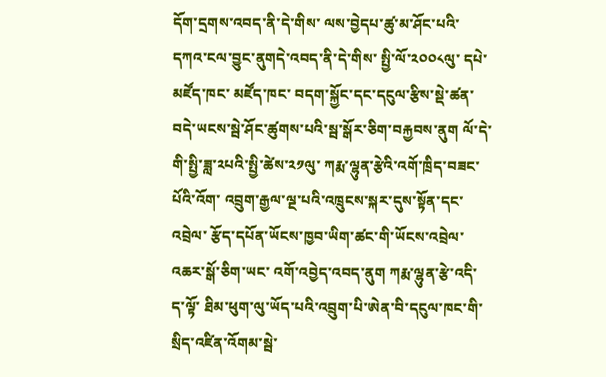དོག་དྲགས་འབད་ནི་དེ་གིས་ ལས་བྱེདཔ་ཚུ་མ་ཤོང་པའི་དཀའ་ངལ་བྱུང་ནུགདེ་འབད་ནི་དེ་གིས་ སྤྱི་ལོ་༢༠༠༨ལུ་ དཔེ་མཛོད་ཁང་ མཛོད་ཁང་ བདག་སྐྱོང་དང་དངུལ་རྩིས་སྡེ་ཚན་བདེ་ཡངས་སྦེ་ཤོང་ཚུགས་པའི་སྦ་སྒོར་ཅིག་བརྐྱབས་ནུག ལོ་དེ་གི་སྤྱི་ཟླ་༢པའི་སྤྱི་ཚེས་༢༡ལུ་ ཀརྨ་ལྷུན་རྩེའི་འགོ་ཁྲིད་བཟང་པོའི་འོག་ འབྲུག་རྒྱལ་ལྔ་པའི་འཁྲུངས་སྐར་དུས་སྟོན་དང་འབྲེལ་ རྩོད་དཔོན་ཡོངས་ཁྱབ་ཡིག་ཚང་གི་ཡོངས་འབྲེལ་འཆར་སྒོ་ཅིག་ཡང་ འགོ་འབྱེད་འབད་ནུག ཀརྨ་ལྷུན་རྩེ་འདི་ ད་ལྟོ་ ཐིམ་ཕུག་ལུ་ཡོད་པའི་འབྲུག་པི་ཨེན་བི་དངུལ་ཁང་གི་སྲིད་འཛིན་འོགམ་སྦེ་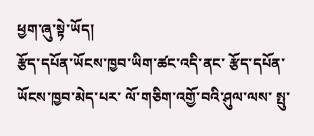ཕྱག་ཞུ་སྟེ་ཡོད།
རྩོད་དཔོན་ཡོངས་ཁྱབ་ཡིག་ཚང་འདི་ནང་ རྩོད་དཔོན་ཡོངས་ཁྱབ་མེད་པར་ ལོ་གཅིག་འགྱོ་བའི་ཤུལ་ལས་ སྤུ་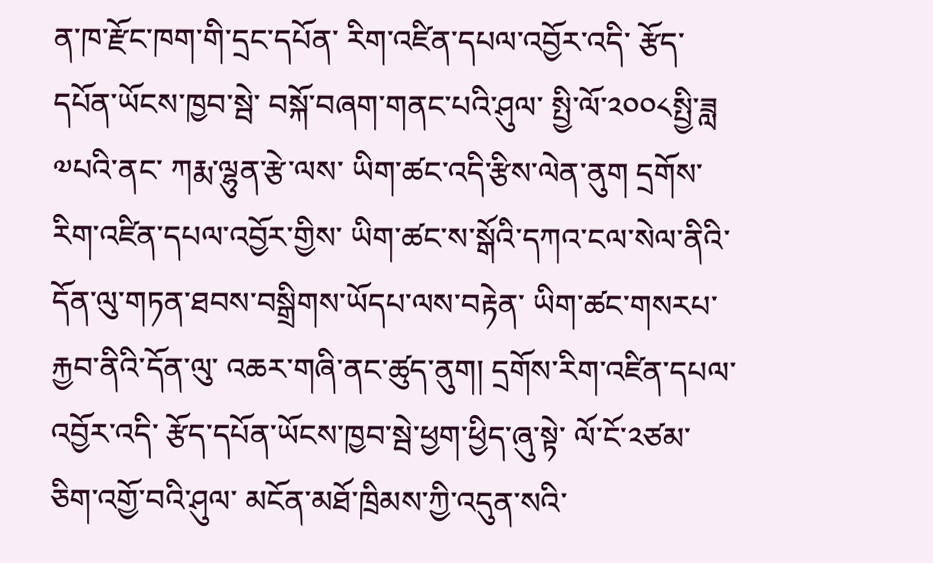ན་ཁ་རྫོང་ཁག་གི་དྲང་དཔོན་ རིག་འཛིན་དཔལ་འབྱོར་འདི་ རྩོད་དཔོན་ཡོངས་ཁྱབ་སྦེ་ བསྐོ་བཞག་གནང་པའི་ཤུལ་ སྤྱི་ལོ་༢༠༠༨སྤྱི་ཟླ ༧པའི་ནང་ ཀརྨ་ལྷུན་རྩེ་ལས་ ཡིག་ཚང་འདི་རྩིས་ལེན་ནུག དྲགོས་རིག་འཛིན་དཔལ་འབྱོར་གྱིས་ ཡིག་ཚང་ས་སྒོའི་དཀའ་ངལ་སེལ་ནིའི་དོན་ལུ་གཏན་ཐབས་བསྒྲིགས་ཡོདཔ་ལས་བརྟེན་ ཡིག་ཚང་གསརཔ་རྐྱབ་ནིའི་དོན་ལུ་ འཆར་གཞི་ནང་ཚུད་ནུག། དྲགོས་རིག་འཛིན་དཔལ་འབྱོར་འདི་ རྩོད་དཔོན་ཡོངས་ཁྱབ་སྦེ་ཕྱག་ཕྱིད་ཞུ་སྟེ་ ལོ་ངོ་༢ཙམ་ཅིག་འགྱོ་བའི་ཤུལ་ མངོན་མཐོ་ཁྲིམས་ཀྱི་འདུན་སའི་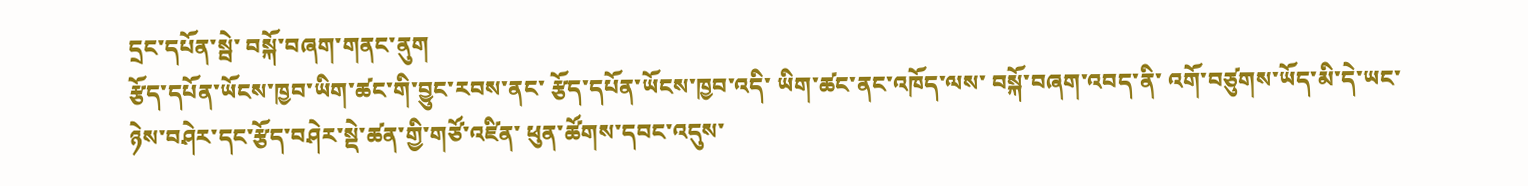དྲང་དཔོན་སྦེ་ བསྐོ་བཞག་གནང་ནུག
རྩོད་དཔོན་ཡོངས་ཁྱབ་ཡིག་ཚང་གི་བྱུང་རབས་ནང་ རྩོད་དཔོན་ཡོངས་ཁྱབ་འདི་ ཡིག་ཚང་ནང་འཁོད་ལས་ བསྐོ་བཞག་འབད་ནི་ འགོ་བཙུགས་ཡོད་མི་དེ་ཡང་ ཉེས་བཤེར་དང་རྩོད་བཤེར་སྡེ་ཚན་གྱི་གཙོ་འཛིན་ ཕུན་ཚོགས་དབང་འདུས་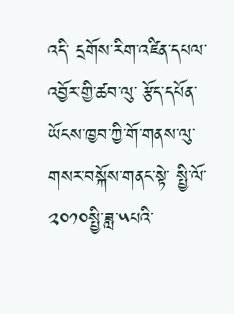འདི་ དྲགོས་རིག་འཛིན་དཔལ་འབྱོར་གྱི་ཚབ་ལུ་ རྩོད་དཔོན་ཡོངས་ཁྱབ་ཀྱི་གོ་གནས་ལུ་ གསར་བསྐོས་གནང་སྟེ་ སྤྱི་ལོ་༢༠༡༠སྤྱི་ཟླ་༥པའི་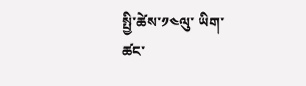སྤྱི་ཚེས་༡༤ལུ་ ཡིག་ཚང་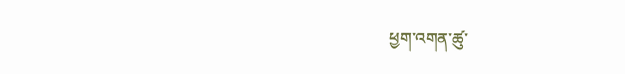ཕྱག་འགན་ཚུ་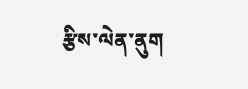རྩིས་ལེན་ནུག